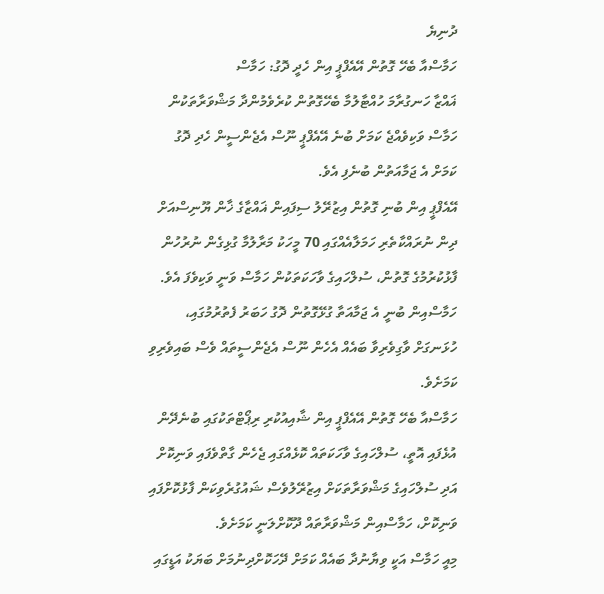ދުނިޔެ
ހަމާސްއާ ބެހޭ ގޮތުން އޭއެފްޕީ އިން ހެދީ ދޮގު: ހަމާސް
ޣައްޒާ ހަނގުރާމަ ހުއްޓާލުމާ ބެހޭގޮތުން ކުރެވެމުންދާ މަޝްވަރާތަކުން ހަމާސް ވަކިވެއްޖެ ކަމަށް ބުނެ އޭއެފްޕީ ނޫސް އެޖެންސީން ހެދި ދޮގު ކަމަށް އެ ޖަމާއަތުން ބުނެފި އެވެ.
އޭއެފްޕީ އިން ބުނި ގޮތުން އިޒުރޭލު ސިފައިން ޣައްޒާގެ ޚާން ޔޫނިސްއަށް ދިން ނުރައްކާތެރި ހަމަލާއެއްގައި 70 މީހަކު މަރާލުމާ ގުޅިގެން ނުރުހުން ފާޅުކުރުމުގެ ގޮތުން، ސުލްހައިގެ ވާހަކަތަކުން ހަމާސް ވަނީ ވަކިވެފަ އެވެ.
ހަމާސްއިން ބުނީ އެ ޖަމާއަތާ ގުޅޭގޮތުން ދޮގު ހަބަރު ފެތުރުމުގައި، ހުޅަނގަށް ވާގިވެރިވާ ބައެއް އެހެން ނޫސް އެޖެންސީތައް ވެސް ބައިވެރިވި ކަމަށެވެ.
ހަމާސްއާ ބެހޭ ގޮތުން އޭއެފްޕީ އިން ޝާއިއުކުރި ރިޕޯޓްތަކުގައި ބުނެދޭން އުޅެފައި އޮތީ، ސުލްހައިގެ ވާހަކަތައް ކޮޅެއްގައި ޖެހެން ގާތްވެފައި ވަނިކޮށް އަދި ސުލްހައިގެ މަޝްވަރާތަކަށް އިޒުރޭލުވެސް ޝައުގުރެވިކަން ފާޅުކޮށްފައި ވަނިކޮށް، ހަމާސްއިން މަޝްވަރާތައް ދޫކޮށްލަނީ ކަމަށެވެ.
މިއީ ހަމާސް އަކީ ވިޔާނުދާ ބައެއް ކަމަށް ދޭހަކޮށްދިނުމަށް ބަޔަކު އަޑީގައި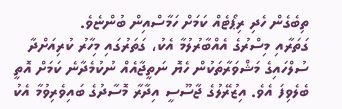ތިބެގެން ހެދި ރިޕޯޓެއް ކަމަށް ހަމާސްއިން ބުންޏެވެ.
ގަތަރާއި މިސްރުގެ އެއްބާރުލުމާ އެކު، ގަތަރުގައި މިހާރު ކުރިއަށްދާ ސުލްހައިގެ މަޝްވަރާތަކުން ހެޔޮ ނަތީޖާއެއް ނުކުމެދާނެ ކަމަށް އޮތީ ބެލެވިފަ އެވެ. އިޒުރޭލުގެ ޖާސޫސީ އިދާރާ މޮސާދުގެ ބައިވެރިވުމާ އެކު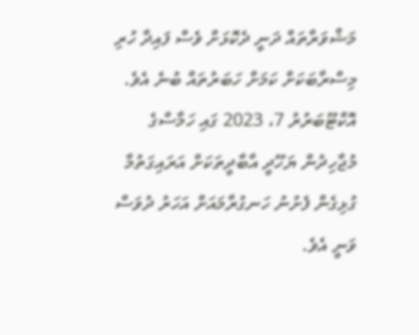މަޝްވަރާތައް ދަނީ ދެކޮޅަށް ވެސް ފައިދާ ހުރި މިސްރާބަކަށް ކަމަށް ހަބަރުތައް ބުނެ އެވެ.
އޮކްޓޫބަރުރު 7، 2023 ގައި ހަމާސްގެ މުޖާހިދުން ޔަހޫދީ އާބާދީތަކަށް އަރައިގަތުމާ ގުޅިގެން ފެށުނު ހަނގުރާމައަށް އަހަރު ދުވަސް ވަނީ އެވެ.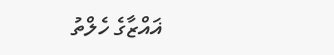ޣައްޒާގެ ހެލްތު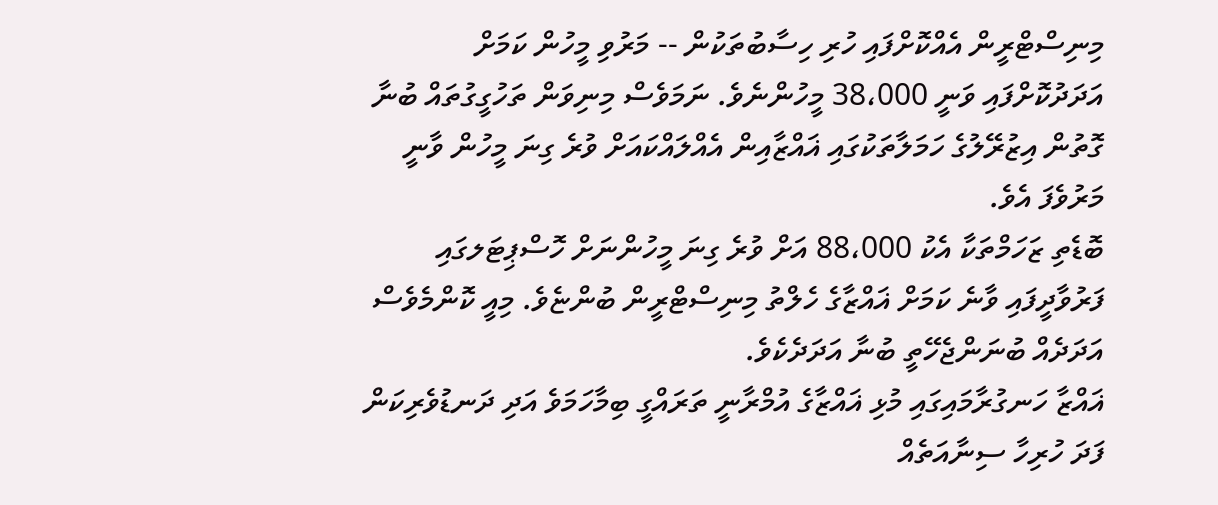މިނިސްޓްރީން އެއްކޮށްފައި ހުރި ހިސާބުތަކުން -- މަރުވި މީހުން ކަމަށް އަދަދުކޮށްފައި ވަނީ 38،000 މީހުންނެވެ. ނަމަވެސް މިނިވަން ތަހުގީގުތައް ބުނާ ގޮތުން އިޒުރޭލުގެ ހަމަލާތަކުގައި ޣައްޒާއިން އެއްލައްކައަށް ވުރެ ގިނަ މީހުން ވާނީ މަރުވެފަ އެވެ.
ބޮޑެތި ޒަހަމްތަކާ އެކު 88،000 އަށް ވުރެ ގިނަ މީހުންނަށް ހޮސްޕިޓަލގައި ފަރުވާދީފައި ވާނެ ކަމަށް ޣައްޒާގެ ހެލްތު މިނިސްޓްރީން ބުންޏެވެ. މިއީ ކޮންމެވެސް އަދަދެއް ބުނަންޖެހޭތީ ބުނާ އަދަދެކެވެ.
ޣައްޒާ ހަނގުރާމައިގައި މުޅި ޣައްޒާގެ އުމްރާނީ ތަރައްގީ ބިމާހަމަވެ އަދި ދަނޑުވެރިކަން ފަދަ ހުރިހާ ސިނާއަތެއް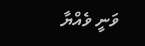ވަނީ ވެއްޔާ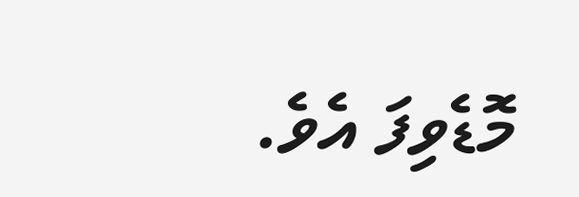މޮޑެވިފަ އެވެ.